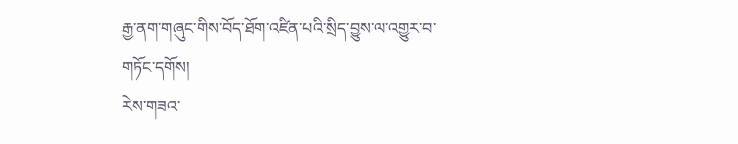རྒྱ་ནག་གཞུང་གིས་བོད་ཐོག་འཛིན་པའི་སྲིད་བྱུས་ལ་འགྱུར་བ་གཏོང་དགོས།
རེས་གཟའ་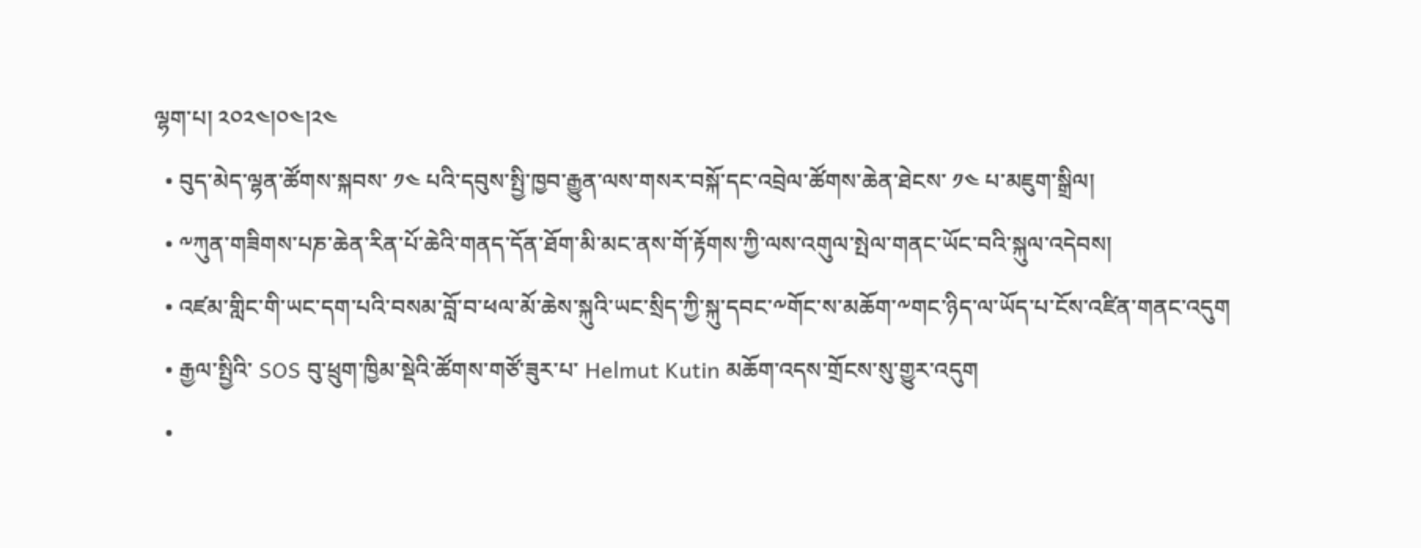ལྷག་པ། ༢༠༢༤།༠༤།༢༤
  • བུད་མེད་ལྷན་ཚོགས་སྐབས་ ༡༤ པའི་དབུས་སྤྱི་ཁྱབ་རྒྱུན་ལས་གསར་བསྐོ་དང་འབྲེལ་ཚོགས་ཆེན་ཐེངས་ ༡༤ པ་མཇུག་སྒྲིལ།
  • ༸ཀུན་གཟིགས་པཎ་ཆེན་རིན་པོ་ཆེའི་གནད་དོན་ཐོག་མི་མང་ནས་གོ་རྟོགས་ཀྱི་ལས་འགུལ་སྤེལ་གནང་ཡོང་བའི་སྐུལ་འདེབས།
  • འཛམ་གླིང་གི་ཡང་དག་པའི་བསམ་བློ་བ་ཕལ་མོ་ཆེས་སྐུའི་ཡང་སྲིད་ཀྱི་སྐུ་དབང་༸གོང་ས་མཆོག་༸གང་ཉིད་ལ་ཡོད་པ་ངོས་འཛིན་གནང་འདུག
  • རྒྱལ་སྤྱིའི་ SOS བུ་ཕྲུག་ཁྱིམ་སྡེའི་ཚོགས་གཙོ་ཟུར་པ་ Helmut Kutin མཆོག་འདས་གྲོངས་སུ་གྱུར་འདུག
  •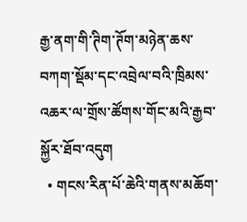རྒྱ་ནག་གི་ཊིག་ཊོག་མཉེན་ཆས་བཀག་སྡོམ་དང་འབྲེལ་བའི་ཁྲིམས་འཆར་ལ་གྲོས་ཚོགས་གོང་མའི་རྒྱབ་སྐྱོར་ཐོབ་འདུག
  • གངས་རིན་པོ་ཆེའི་གནས་མཆོག་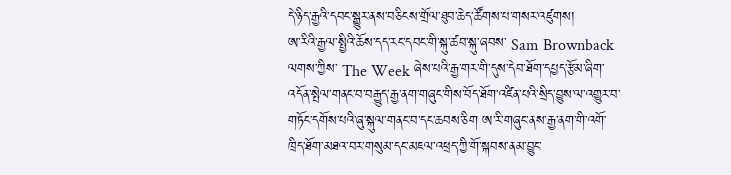དེ་ཉིད་རྒྱའི་དབང་སྒྱུར་ནས་བཅིངས་གྲོལ་ཐུབ་ཆེད་ཚོགས་པ་གསར་འཛུགས།
ཨ་རིའི་རྒྱལ་སྤྱིའི་ཆོས་དད་རང་དབང་གི་སྐུ་ཚབ་སྐུ་ཞབས་ Sam Brownback ལགས་ཀྱིས་ The Week ཞེས་པའི་རྒྱ་གར་གི་དུས་དེབ་ཐོག་དཔྱད་རྩོམ་ཞིག་འདོན་སྤེལ་གནང་བ་བརྒྱུད་རྒྱ་ནག་གཞུང་གིས་བོད་ཐོག་འཛིན་པའི་སྲིད་བྱུས་ལ་འགྱུར་བ་གཏོང་དགོས་པའི་ཞུ་སྐུལ་གནང་བ་དང་ཆབས་ཅིག ཨ་རི་གཞུང་ནས་རྒྱ་ནག་གི་འགོ་ཁྲིད་ཐོག་མཐའ་བར་གསུམ་དང་མཇལ་འཕྲད་ཀྱི་གོ་སྐབས་ནམ་བྱུང་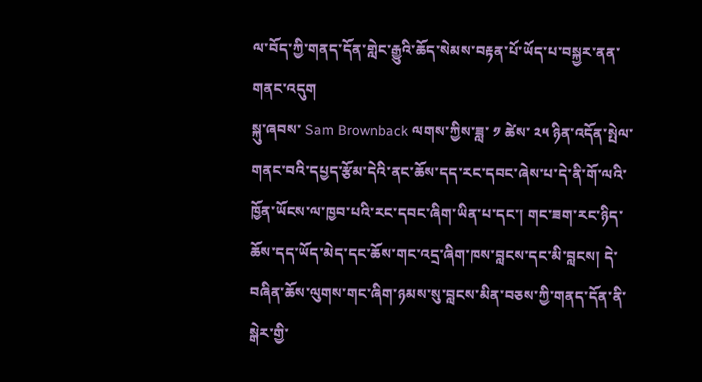ལ་བོད་ཀྱི་གནད་དོན་གླེང་རྒྱུའི་ཆོད་སེམས་བརྟན་པོ་ཡོད་པ་བསྐྱར་ནན་གནང་འདུག
སྐུ་ཞབས་ Sam Brownback ལགས་ཀྱིས་ཟླ་ ༡ ཚེས་ ༢༥ ཉིན་འདོན་སྤེལ་གནང་བའི་དཔྱད་རྩོམ་དེའི་ནང་ཆོས་དད་རང་དབང་ཞེས་པ་དེ་ནི་གོ་ལའི་ཁྱོན་ཡོངས་ལ་ཁྱབ་པའི་རང་དབང་ཞིག་ཡིན་པ་དང་། གང་ཟག་རང་ཉིད་ཆོས་དད་ཡོད་མེད་དང་ཆོས་གང་འདྲ་ཞིག་ཁས་བླངས་དང་མི་བླངས། དེ་བཞིན་ཆོས་ལུགས་གང་ཞིག་ཉམས་སུ་བླངས་མིན་བཅས་ཀྱི་གནད་དོན་ནི་སྒེར་གྱི་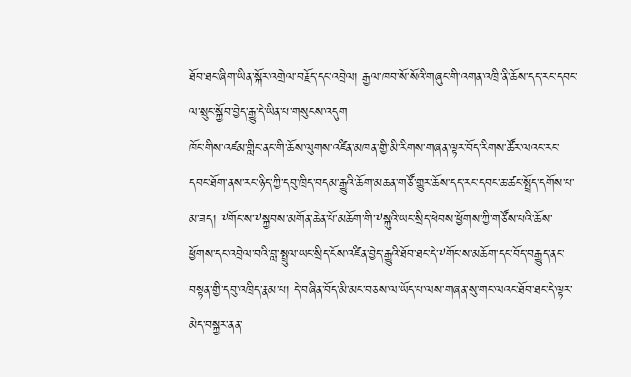ཐོབ་ཐང་ཞིག་ཡིན་སྐོར་འགྲེལ་བརྗོད་དང་འབྲེལ། རྒྱལ་ཁབ་སོ་སོའི་གཞུང་གི་འགན་འཁྲི་ནི་ཆོས་དད་རང་དབང་ལ་སྲུང་སྐྱོབ་བྱེད་རྒྱུ་དེ་ཡིན་པ་གསུངས་འདུག
ཁོང་གིས་འཛམ་གླིང་ནང་གི་ཆོས་ལུགས་འཛིན་མཁན་གྱི་མི་རིགས་གཞན་ལྟར་བོད་རིགས་ཚོར་ལའང་རང་དབང་ཐོག་ནས་རང་ཉིད་ཀྱི་དབུ་ཁྲིད་བདམ་རྒྱུའི་ཆོག་མཆན་གཙོ་གྱུར་ཆོས་དད་རང་དབང་ཆ་ཚང་སྤྲོད་དགོས་པ་མ་ཟད། ༸གོང་ས་༸སྐྱབས་མགོན་ཆེན་པོ་མཆོག་གི་༸སྐུའི་ཡང་སྲིད་ཕེབས་ཕྱོགས་ཀྱི་གཙོས་པའི་ཆོས་ཕྱོགས་དང་འབྲེལ་བའི་བླ་སྤྲུལ་ཡང་སྲིད་ངོས་འཛིན་བྱེད་རྒྱུའི་ཐོབ་ཐང་དེ་༸གོང་ས་མཆོག་དང་བོད་བརྒྱུད་ནང་བསྟན་གྱི་དབུ་འཁྲིད་རྣམ་པ། དེ་བཞིན་བོད་མི་མང་བཅས་ལ་ཡོད་པ་ལས་གཞན་སུ་གང་ལའང་ཐོབ་ཐང་དེ་ལྟར་མེད་བསྐྱར་ནན་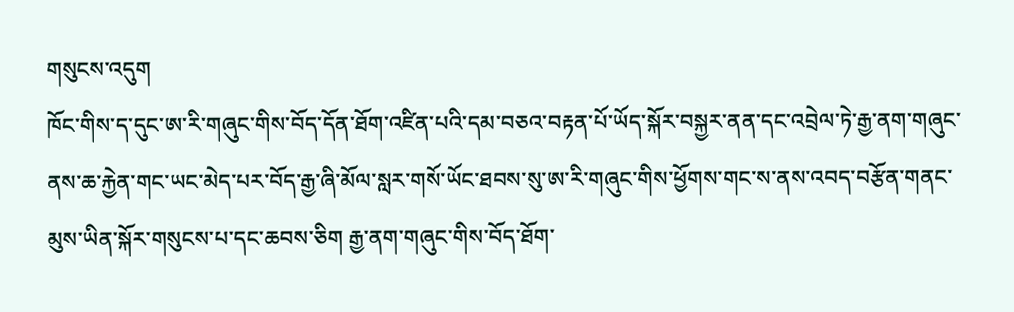གསུངས་འདུག
ཁོང་གིས་ད་དུང་ཨ་རི་གཞུང་གིས་བོད་དོན་ཐོག་འཛིན་པའི་དམ་བཅའ་བརྟན་པོ་ཡོད་སྐོར་བསྐྱར་ནན་དང་འབྲེལ་ཏེ་རྒྱ་ནག་གཞུང་ནས་ཆ་རྐྱེན་གང་ཡང་མེད་པར་བོད་རྒྱ་ཞི་མོལ་སླར་གསོ་ཡོང་ཐབས་སུ་ཨ་རི་གཞུང་གིས་ཕྱོགས་གང་ས་ནས་འབད་བརྩོན་གནང་མུས་ཡིན་སྐོར་གསུངས་པ་དང་ཆབས་ཅིག རྒྱ་ནག་གཞུང་གིས་བོད་ཐོག་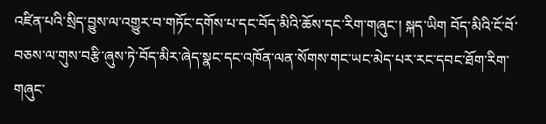འཛིན་པའི་སྲིད་བྱུས་ལ་འགྱུར་བ་གཏོང་དགོས་པ་དང་བོད་མིའི་ཆོས་དང་རིག་གཞུང་། སྐད་ཡིག བོད་མིའི་ངོ་བོ་བཅས་ལ་གུས་བརྩི་ཞུས་ཏེ་བོད་མིར་ཞེད་སྣང་དང་འཁོན་ལན་སོགས་གང་ཡང་མེད་པར་རང་དབང་ཐོག་རིག་གཞུང་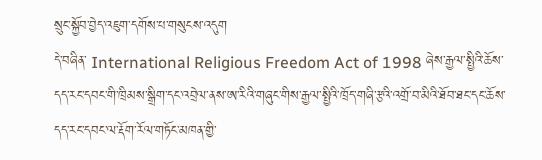སྲུང་སྐྱོབ་བྱེད་འཇུག་དགོས་པ་གསུངས་འདུག
དེ་བཞིན་ International Religious Freedom Act of 1998 ཞེས་རྒྱལ་སྤྱིའི་ཆོས་དད་རང་དབང་གི་ཁྲིམས་སྒྲིག་དང་འབྲེལ་ནས་ཨ་རིའི་གཞུང་གིས་རྒྱལ་སྤྱིའི་ཁྲོད་གཞི་རྩའི་འགྲོ་བ་མིའི་ཐོབ་ཐང་དང་ཆོས་དད་རང་དབང་ལ་རྡོག་རོལ་གཏོང་མཁན་གྱི་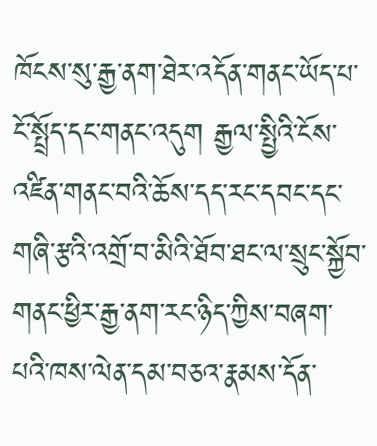ཁོངས་སུ་རྒྱ་ནག་ཐེར་འདོན་གནང་ཡོད་པ་ངོ་སྤྲོད་དང་གནང་འདུག རྒྱལ་སྤྱིའི་ངོས་འཛིན་གནང་བའི་ཆོས་དད་རང་དབང་དང་གཞི་རྩའི་འགྲོ་བ་མིའི་ཐོབ་ཐང་ལ་སྲུང་སྐྱོབ་གནང་ཕྱིར་རྒྱ་ནག་རང་ཉིད་ཀྱིས་བཞག་པའི་ཁས་ལེན་དམ་བཅའ་རྣམས་དོན་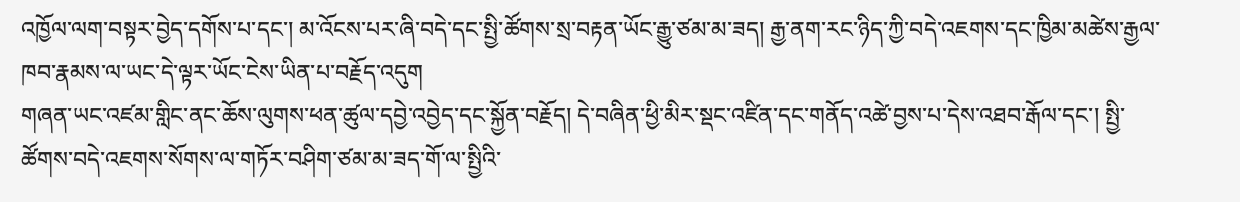འཁྱོལ་ལག་བསྟར་བྱེད་དགོས་པ་དང་། མ་འོངས་པར་ཞི་བདེ་དང་སྤྱི་ཚོགས་སྲ་བརྟན་ཡོང་རྒྱུ་ཙམ་མ་ཟད། རྒྱ་ནག་རང་ཉིད་ཀྱི་བདེ་འཇགས་དང་ཁྱིམ་མཚེས་རྒྱལ་ཁབ་རྣམས་ལ་ཡང་དེ་ལྟར་ཡོང་ངེས་ཡིན་པ་བརྗོད་འདུག
གཞན་ཡང་འཛམ་གླིང་ནང་ཆོས་ལུགས་ཕན་ཚུལ་དབྱེ་འབྱེད་དང་སྐྱོན་བརྗོད། དེ་བཞིན་ཕྱི་མིར་སྡང་འཛིན་དང་གནོད་འཚེ་བྱས་པ་དེས་འཐབ་རྒོལ་དང་། སྤྱི་ཚོགས་བདེ་འཇགས་སོགས་ལ་གཏོར་བཤིག་ཙམ་མ་ཟད་གོ་ལ་སྤྱིའི་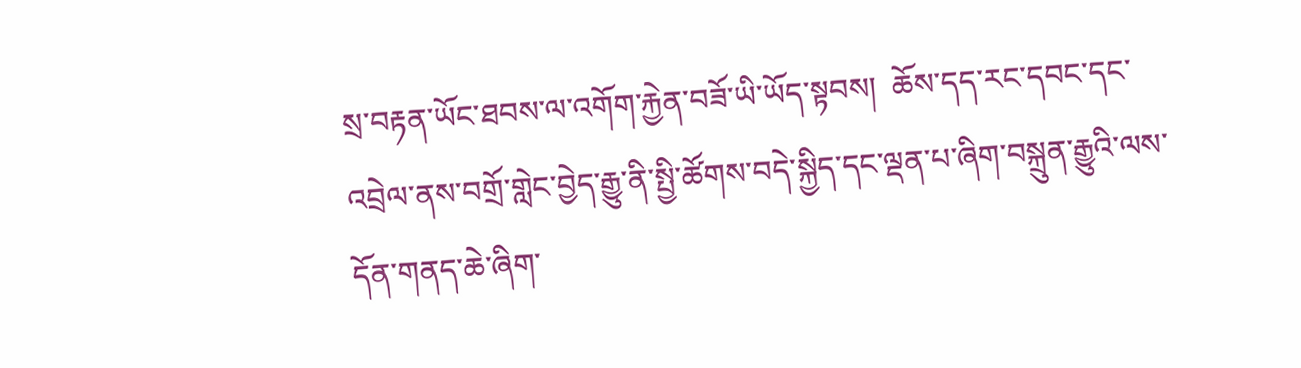སྲ་བརྟན་ཡོང་ཐབས་ལ་འགོག་རྐྱེན་བཟོ་ཡི་ཡོད་སྟབས།  ཆོས་དད་རང་དབང་དང་འབྲེལ་ནས་བགྲོ་གླེང་བྱེད་རྒྱུ་ནི་སྤྱི་ཚོགས་བདེ་སྐྱིད་དང་ལྡན་པ་ཞིག་བསྐྲུན་རྒྱུའི་ལས་དོན་གནད་ཆེ་ཞིག་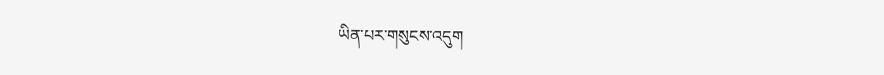ཡིན་པར་གསུངས་འདུག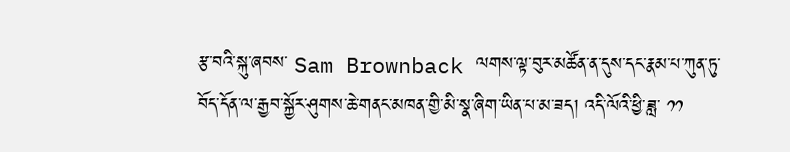རྩ་བའི་སྐུ་ཞབས་ Sam Brownback ལགས་ལྟ་བུར་མཚོན་ན་དུས་དང་རྣམ་པ་ཀུན་ཏུ་བོད་དོན་ལ་རྒྱབ་སྐྱོར་ཤུགས་ཆེ་གནང་མཁན་གྱི་མི་སྣ་ཞིག་ཡིན་པ་མ་ཟད། འདི་ལོའི་ཕྱི་ཟླ་ ༡༡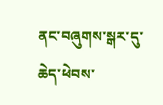ནང་བཞུགས་སྒར་དུ་ཆེད་ཕེབས་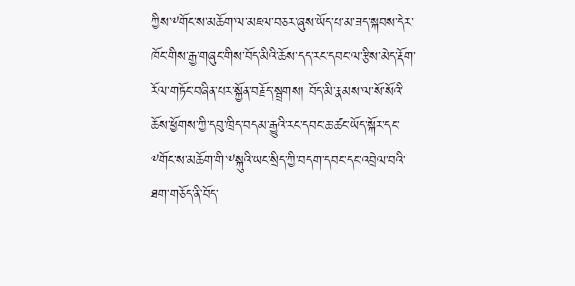ཀྱིས་༸གོང་ས་མཆོག་ལ་མཇལ་བཅར་ཞུས་ཡོད་པ་མ་ཟད་སྐབས་དེར་ཁོང་གིས་རྒྱ་གཞུང་གིས་བོད་མིའི་ཆོས་དད་རང་དབང་ལ་རྩིས་མེད་རྡོག་རོལ་གཏོང་བཞིན་པར་སྐྱོན་བརྗོད་སྦྲགས། བོད་མི་རྣམས་ལ་སོ་སོའི་ཆོས་ཕྱོགས་ཀྱི་དབུ་ཁྲིད་བདམ་རྒྱུའི་རང་དབང་ཆ་ཚང་ཡོད་སྐོར་དང་༸གོང་ས་མཆོག་གི་༸སྐུའི་ཡང་སྲིད་ཀྱི་བདག་དབང་དང་འབྲེལ་བའི་ཐག་གཅོད་ནི་བོད་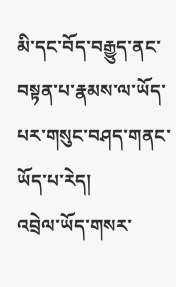མི་དང་བོད་བརྒྱུད་ནང་བསྟན་པ་རྣམས་ལ་ཡོད་པར་གསུང་བཤད་གནང་ཡོད་པ་རེད།
འབྲེལ་ཡོད་གསར་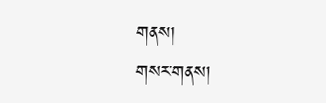གནས།
གསར་གནས།